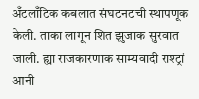अँटलाँटिक कबलात संघटनटची स्थापणूक केली. ताका लागून शित झुजाक सुरवात जाली. ह्या राजकारणाक साम्यवादी राश्ट्रां आनी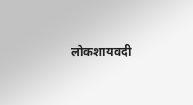लोकशायवदी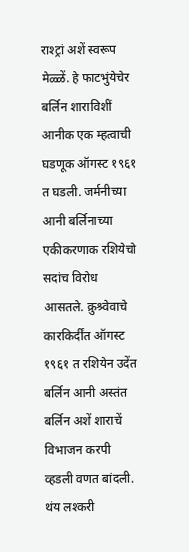राश्ट्रां अशें स्वरूप मेळ्ळें. हे फाटभुंयेचेर बर्लिन शाराविशीं आनीक एक म्हत्वाची घडणूक ऑगस्ट १९६१ त घडली. जर्मनीच्या आनी बर्लिनाच्या एकीकरणाक रशियेचो सदांच विरोध आसतले. क्रुश्र्वेवाचे कारकिर्दींत ऑगस्ट १९६१ त रशियेन उदेंत बर्लिन आनी अस्तंत बर्लिन अशें शाराचें विभाजन करपी व्हडली वणत बांदली. थंय लश्करी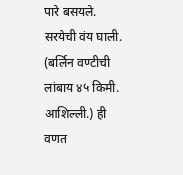पारे बसयले. सरयेची वंय घाली. (बर्लिन वण्टीची लांबाय ४५ किमी. आशिल्ली.) ही वणत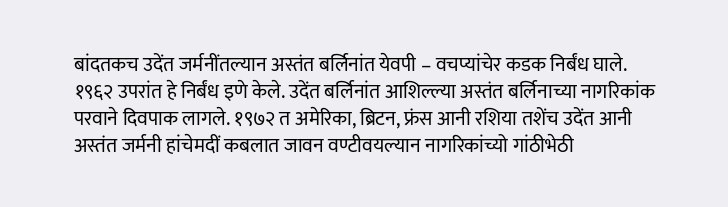बांदतकच उदेंत जर्मनींतल्यान अस्तंत बर्लिनांत येवपी – वचप्यांचेर कडक निर्बंध घाले.
१९६२ उपरांत हे निर्बंध इणे केले. उदेंत बर्लिनांत आशिल्ल्या अस्तंत बर्लिनाच्या नागरिकांक परवाने दिवपाक लागले. १९७२ त अमेरिका, ब्रिटन, फ्रंस आनी रशिया तशेंच उदेंत आनी अस्तंत जर्मनी हांचेमदीं कबलात जावन वण्टीवयल्यान नागरिकांच्यो गांठीभेठी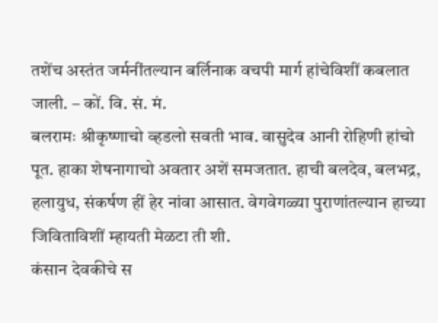तशेंच अस्तंत जर्मनींतल्यान बर्लिनाक वचपी मार्ग हांचेविशीं कबलात जाली. – कों. वि. सं. मं.
बलरामः श्रीकृष्णाचो व्हडलो सवती भाव. वासुदेव आनी रोहिणी हांचो पूत. हाका शेषनागाचो अवतार अशें समजतात. हाची बलदेव, बलभद्र, हलायुध, संकर्षण हीं हेर नांवा आसात. वेगवेगळ्या पुराणांतल्यान हाच्या जिविताविशीं म्हायती मेळटा ती शी.
कंसान देवकीचे स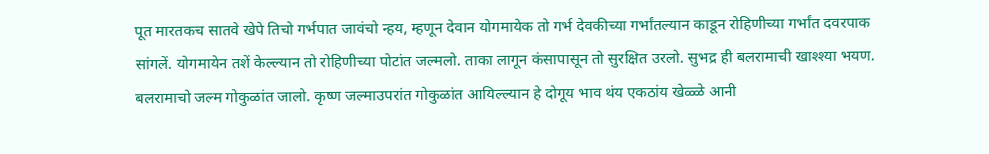पूत मारतकच सातवे खेपे तिचो गर्भपात जावंचो न्हय, म्हणून देवान योगमायेक तो गर्भ देवकीच्या गर्भांतल्यान काडून रोहिणीच्या गर्भांत दवरपाक सांगलें. योगमायेन तशें केल्ल्यान तो रोहिणीच्या पोटांत जल्मलो. ताका लागून कंसापासून तो सुरक्षित उरलो. सुभद्र ही बलरामाची खाश्श्या भयण.
बलरामाचो जल्म गोकुळांत जालो. कृष्ण जल्माउपरांत गोकुळांत आयिल्ल्यान हे दोगूय भाव थंय एकठांय खेळ्ळे आनी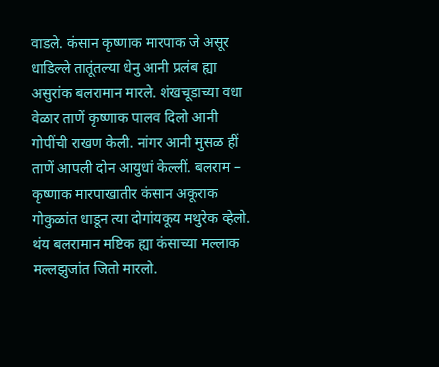वाडले. कंसान कृष्णाक मारपाक जे असूर धाडिल्ले तातूंतल्या धेनु आनी प्रलंब ह्या असुरांक बलरामान मारले. शंखचूडाच्या वधा वेळार ताणें कृष्णाक पालव दिलो आनी गोपींची राखण केली. नांगर आनी मुसळ हीं ताणें आपली दोन आयुधां केल्लीं. बलराम – कृष्णाक मारपाखातीर कंसान अकूराक गोकुळांत धाडून त्या दोगांयकूय मथुरेक व्हेलो. थंय बलरामान मष्टिक ह्या कंसाच्या मल्लाक मल्लझुजांत जितो मारलो.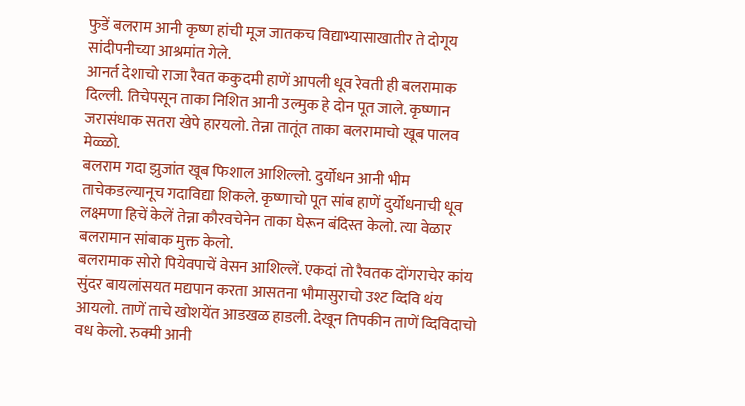फुडें बलराम आनी कृष्ण हांची मूज जातकच विद्याभ्यासाखातीर ते दोगूय सांदीपनीच्या आश्रमांत गेले.
आनर्त देशाचो राजा रैवत ककुदमी हाणें आपली धूव रेवती ही बलरामाक दिल्ली. तिचेपसून ताका निशित आनी उल्मुक हे दोन पूत जाले. कृष्णान जरासंधाक सतरा खेपे हारयलो. तेन्ना तातूंत ताका बलरामाचो खूब पालव मेळ्ळो.
बलराम गदा झुजांत खूब फिशाल आशिल्लो. दुर्योधन आनी भीम ताचेकडल्यानूच गदाविद्या शिकले. कृष्णाचो पूत सांब हाणें दुर्योधनाची धूव लक्ष्मणा हिचें केलें तेन्ना कौरवचेनेन ताका घेरून बंदिस्त केलो. त्या वेळार बलरामान सांबाक मुक्त केलो.
बलरामाक सोरो पियेवपाचें वेसन आशिल्लें. एकदां तो रैवतक दोंगराचेर कांय सुंदर बायलांसयत मद्यपान करता आसतना भौमासुराचो उश्ट व्दिवि थंय आयलो. ताणें ताचे खोशयेंत आडखळ हाडली. देखून तिपकीन ताणें व्दिविदाचो वध केलो. रुक्मी आनी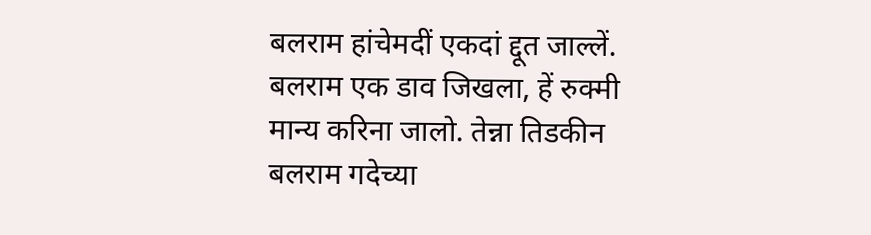बलराम हांचेमदीं एकदां द्दूत जाल्लें. बलराम एक डाव जिखला, हें रुक्मी मान्य करिना जालो. तेन्ना तिडकीन बलराम गदेच्या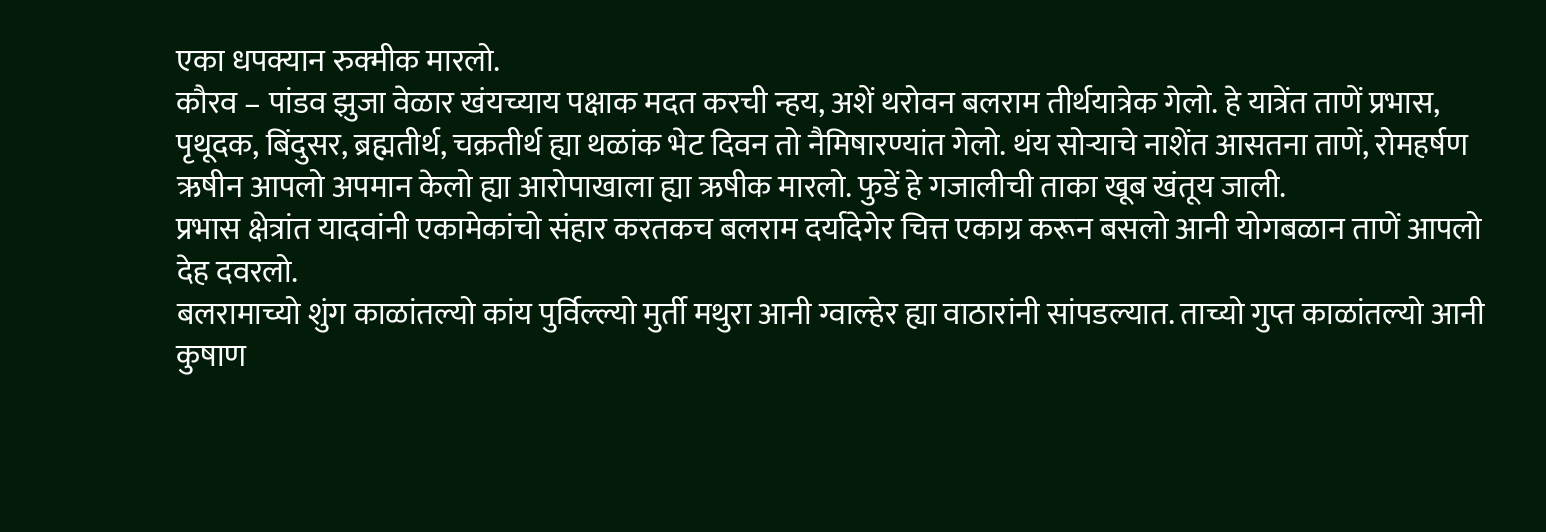एका धपक्यान रुक्मीक मारलो.
कौरव – पांडव झुजा वेळार खंयच्याय पक्षाक मदत करची न्हय, अशें थरोवन बलराम तीर्थयात्रेक गेलो. हे यात्रेंत ताणें प्रभास, पृथूदक, बिंदुसर, ब्रह्मतीर्थ, चक्रतीर्थ ह्या थळांक भेट दिवन तो नैमिषारण्यांत गेलो. थंय सोऱ्याचे नाशेंत आसतना ताणें, रोमहर्षण ऋषीन आपलो अपमान केलो ह्या आरोपाखाला ह्या ऋषीक मारलो. फुडें हे गजालीची ताका खूब खंतूय जाली.
प्रभास क्षेत्रांत यादवांनी एकामेकांचो संहार करतकच बलराम दर्यादेगेर चित्त एकाग्र करून बसलो आनी योगबळान ताणें आपलो देह दवरलो.
बलरामाच्यो शुंग काळांतल्यो कांय पुर्विल्ल्यो मुर्ती मथुरा आनी ग्वाल्हेर ह्या वाठारांनी सांपडल्यात. ताच्यो गुप्त काळांतल्यो आनी कुषाण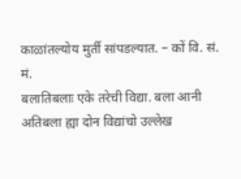काळांतल्योय मुर्ती सांपडल्यात. – कों वि. सं. मं.
बलातिबलाः एके तरेची विद्या. बला आनी अतिबला ह्या दोन विद्यांचो उल्लेख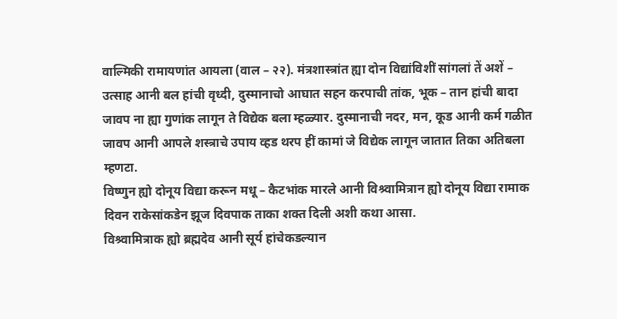वाल्मिकी रामायणांत आयला (वाल – २२). मंत्रशास्त्रांत ह्या दोन विद्यांविशीं सांगलां तें अशें – उत्साह आनी बल हांची वृध्दी, दुस्मानाचो आघात सहन करपाची तांक, भूक – तान हांची बादा जावप ना ह्या गुणांक लागून ते विद्येक बला म्हळ्यार. दुस्मानाची नदर, मन, कूड आनी कर्म गळीत जावप आनी आपले शस्त्राचे उपाय व्हड थरप हीं कामां जे विद्येक लागून जातात तिका अतिबला म्हणटा.
विष्णुन ह्यो दोनूय विद्या करून मधू – कैटभांक मारले आनी विश्र्वामित्रान ह्यो दोनूय विद्या रामाक दिवन राकेसांकडेन झूज दिवपाक ताका शक्त दिली अशी कथा आसा.
विश्र्वामित्राक ह्यो ब्रह्मदेव आनी सूर्य हांचेकडल्यान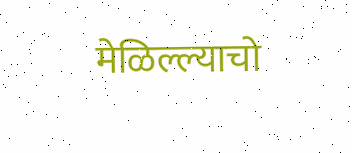मेळिल्ल्याचो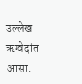उल्लेख ऋग्वेदांत आसा.